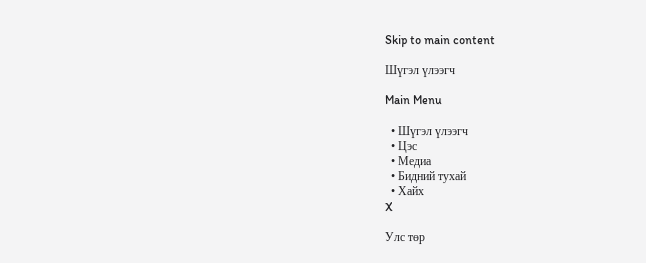Skip to main content

Шүгэл үлээгч

Main Menu

  • Шүгэл үлээгч
  • Цэс
  • Медиа
  • Бидний тухай
  • Хайх
X

Улс төр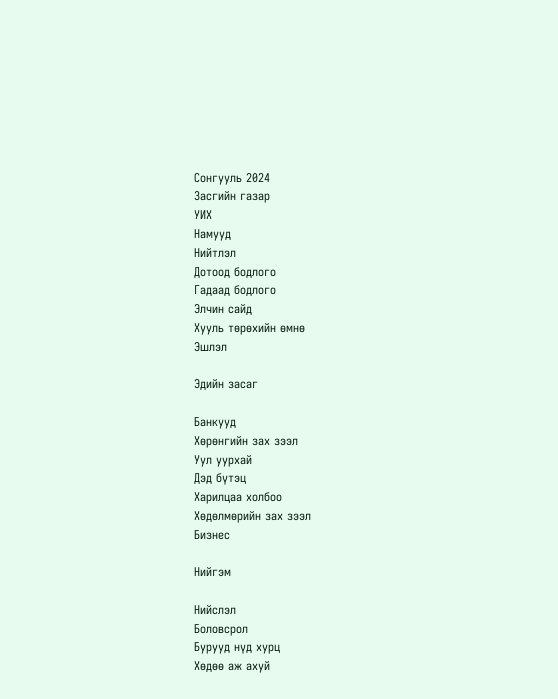Сонгууль 2024
Засгийн газар
УИХ
Намууд
Нийтлэл
Дотоод бодлого
Гадаад бодлого
Элчин сайд
Хууль төрөхийн өмнө
Эшлэл

Эдийн засаг

Банкууд
Хөрөнгийн зах зээл
Уул уурхай
Дэд бүтэц
Харилцаа холбоо
Хөдөлмөрийн зах зээл
Бизнес

Нийгэм

Нийслэл
Боловсрол
Бурууд нүд хурц
Хөдөө аж ахуй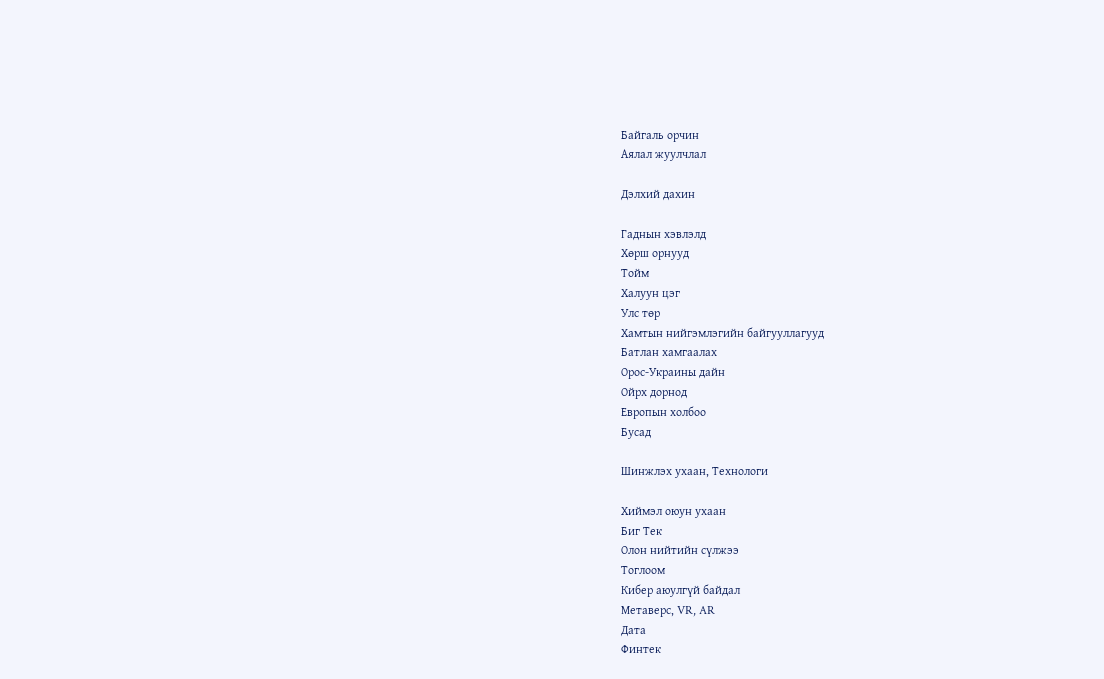Байгаль орчин
Аялал жуулчлал

Дэлхий дахин

Гаднын хэвлэлд
Хөрш орнууд
Тойм
Халуун цэг
Улс төр
Хамтын нийгэмлэгийн байгууллагууд
Батлан хамгаалах
Орос-Украины дайн
Ойрх дорнод
Европын холбоо
Бусад

Шинжлэх ухаан, Технологи

Хиймэл оюун ухаан
Биг Тек
Олон нийтийн сүлжээ
Тоглоом
Кибер аюулгүй байдал
Метаверс, VR, AR
Дата
Финтек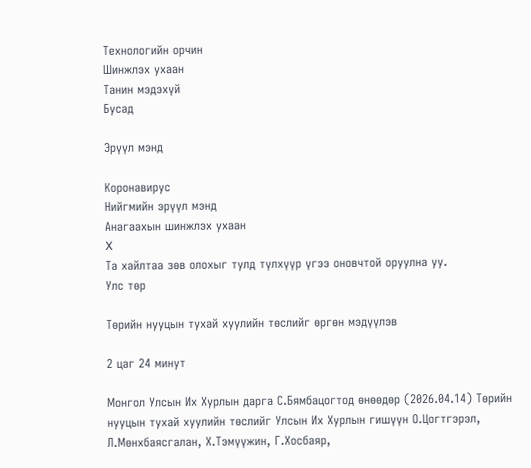Технологийн орчин
Шинжлэх ухаан
Танин мэдэхүй
Бусад

Эрүүл мэнд

Коронавирус
Нийгмийн эрүүл мэнд
Анагаахын шинжлэх ухаан
X
Та хайлтаа зөв олохыг тулд түлхүүр үгээ оновчтой оруулна уу.
Улс төр

Төрийн нууцын тухай хуулийн төслийг өргөн мэдүүлэв

2 цаг 24 минут

Монгол Улсын Их Хурлын дарга С.Бямбацогтод өнөөдөр (2026.04.14) Төрийн нууцын тухай хуулийн төслийг Улсын Их Хурлын гишүүн О.Цогтгэрэл, Л.Мөнхбаясгалан, Х.Тэмүүжин, Г.Хосбаяр,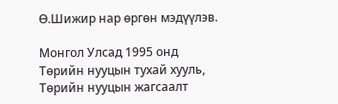Ө.Шижир нар өргөн мэдүүлэв.

Монгол Улсад 1995 онд Төрийн нууцын тухай хууль, Төрийн нууцын жагсаалт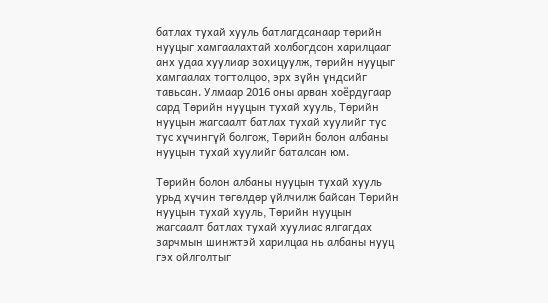батлах тухай хууль батлагдсанаар төрийн нууцыг хамгаалахтай холбогдсон харилцааг анх удаа хуулиар зохицуулж, төрийн нууцыг хамгаалах тогтолцоо, эрх зүйн үндсийг тавьсан. Улмаар 2016 оны арван хоёрдугаар сард Төрийн нууцын тухай хууль, Төрийн нууцын жагсаалт батлах тухай хуулийг тус тус хүчингүй болгож, Төрийн болон албаны нууцын тухай хуулийг баталсан юм.

Төрийн болон албаны нууцын тухай хууль урьд хүчин төгөлдөр үйлчилж байсан Төрийн нууцын тухай хууль, Төрийн нууцын жагсаалт батлах тухай хуулиас ялгагдах зарчмын шинжтэй харилцаа нь албаны нууц гэх ойлголтыг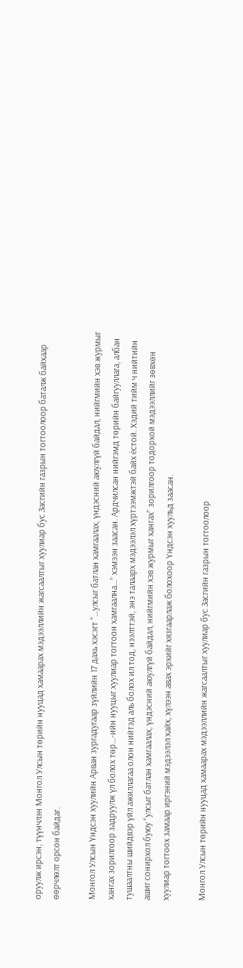оруулж ирсэн, түүнчлэн Монгол Улсын төрийн нууцад хамаарах мэдээллийн жагсаалтыг хуулиар бус Засгийн газрын тогтоолоор баталж байхаар өөрчлөлт орсон байдаг.

Монгол Улсын Үндсэн хуулийн Арван зургадугаар зүйлийн 17 дахь хэсэгт “...улсыг батлан хамгаалах, үндэсний аюулгүй байдал, нийгмийн хэв журмыг хангах зорилгоор задруулж үл болох төр...-ийн нууцыг хуулиар тогтоон хамгаална...” хэмээн заасан. Ардчилсан нийгэмд төрийн байгууллага, албан тушаалтны шийдвэр үйл ажиллагаа олон нийтэд аль болох ил тод, нээлттэй, энэ талаарх мэдээлэл хүртээмжтэй байх ёстой. Хэдий тийм ч нийтийн ашиг сонирхол буюу “улсыг батлан хамгаалах, үндэсний аюулгүй байдал, нийгмийн хэв журмыг хангах” зорилгоор тодорхой мэдээллийг зөвхөн хуулиар тогтоох замаар иргэний мэдээлэл хайх, хүлээн авах эрхийг хязгаарлаж болохоор Үндсэн хуульд заасан.

Монгол Улсын төрийн нууцад хамаарах мэдээллийн жагсаалтыг хуулиар бус Засгийн газрын тогтоолоор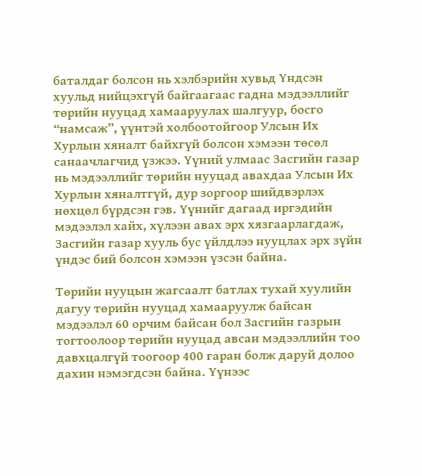баталдаг болсон нь хэлбэрийн хувьд Үндсэн хуульд нийцэхгүй байгаагаас гадна мэдээллийг төрийн нууцад хамааруулах шалгуур, босго “намсаж”, үүнтэй холбоотойгоор Улсын Их Хурлын хяналт байхгүй болсон хэмээн төсөл санаачлагчид үзжээ. Үүний улмаас Засгийн газар нь мэдээллийг төрийн нууцад авахдаа Улсын Их Хурлын хяналтгүй, дур зоргоор шийдвэрлэх нөхцөл бүрдсэн гэв. Үүнийг дагаад иргэдийн мэдээлэл хайх, хүлээн авах эрх хязгаарлагдаж, Засгийн газар хууль бус үйлдлээ нууцлах эрх зүйн үндэс бий болсон хэмээн үзсэн байна.

Төрийн нууцын жагсаалт батлах тухай хуулийн дагуу төрийн нууцад хамааруулж байсан мэдээлэл 60 орчим байсан бол Засгийн газрын тогтоолоор төрийн нууцад авсан мэдээллийн тоо давхцалгүй тоогоор 400 гаран болж даруй долоо дахин нэмэгдсэн байна. Үүнээс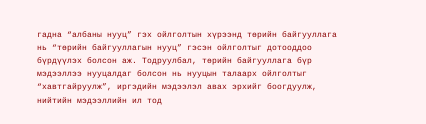гадна “албаны нууц” гэх ойлголтын хүрээнд төрийн байгууллага нь “төрийн байгууллагын нууц” гэсэн ойлголтыг дотооддоо бүрдүүлэх болсон аж. Тодруулбал, төрийн байгууллага бүр мэдээллээ нууцалдаг болсон нь нууцын талаарх ойлголтыг “хавтгайруулж”, иргэдийн мэдээлэл авах эрхийг боогдуулж, нийтийн мэдээллийн ил тод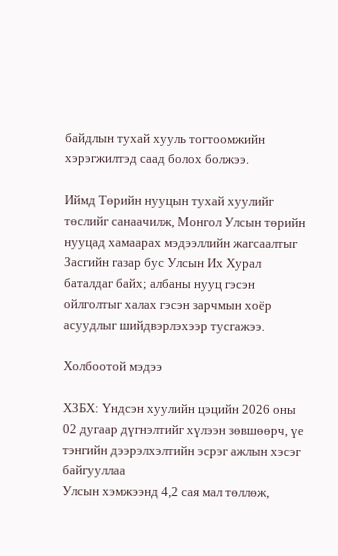байдлын тухай хууль тогтоомжийн хэрэгжилтэд саад болох болжээ.

Иймд Төрийн нууцын тухай хуулийг төслийг санаачилж, Монгол Улсын төрийн нууцад хамаарах мэдээллийн жагсаалтыг Засгийн газар бус Улсын Их Хурал баталдаг байх; албаны нууц гэсэн ойлголтыг халах гэсэн зарчмын хоёр асуудлыг шийдвэрлэхээр тусгажээ.

Холбоотой мэдээ

ХЗБХ: Үндсэн хуулийн цэцийн 2026 оны 02 дугаар дүгнэлтийг хүлээн зөвшөөрч, үе тэнгийн дээрэлхэлтийн эсрэг ажлын хэсэг байгууллаа
Улсын хэмжээнд 4,2 сая мал төллөж,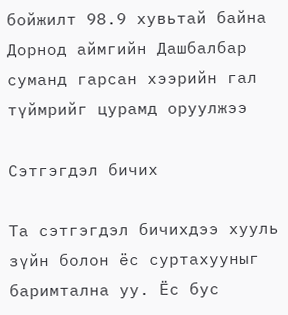бойжилт 98.9 хувьтай байна
Дорнод аймгийн Дашбалбар суманд гарсан хээрийн гал түймрийг цурамд оруулжээ

Сэтгэгдэл бичих

Та сэтгэгдэл бичихдээ хууль зүйн болон ёс суртахууныг баримтална уу. Ёс бус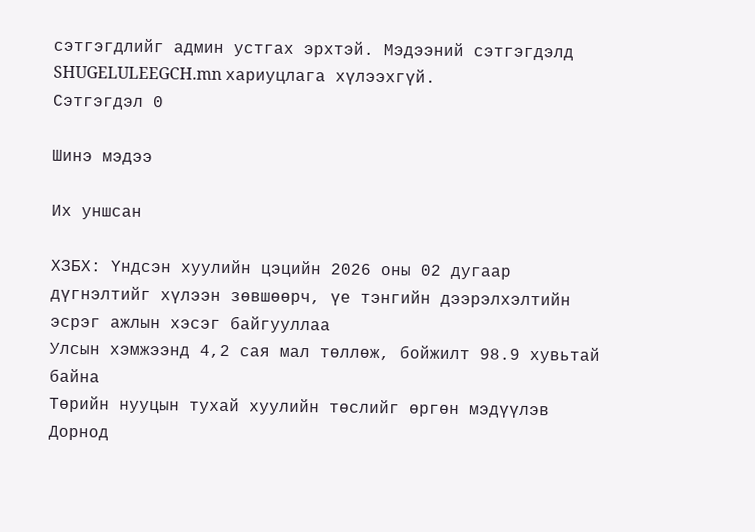сэтгэгдлийг админ устгах эрхтэй. Мэдээний сэтгэгдэлд SHUGELULEEGCH.mn хариуцлага хүлээхгүй.
Сэтгэгдэл 0

Шинэ мэдээ

Их уншсан

ХЗБХ: Үндсэн хуулийн цэцийн 2026 оны 02 дугаар дүгнэлтийг хүлээн зөвшөөрч, үе тэнгийн дээрэлхэлтийн эсрэг ажлын хэсэг байгууллаа
Улсын хэмжээнд 4,2 сая мал төллөж, бойжилт 98.9 хувьтай байна
Төрийн нууцын тухай хуулийн төслийг өргөн мэдүүлэв
Дорнод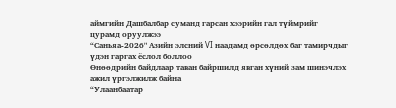аймгийн Дашбалбар суманд гарсан хээрийн гал түймрийг цурамд оруулжээ
“Саньяа-2026" Азийн элсний VI наадамд өрсөлдөх баг тамирчдыг үдэн гаргах ёслол боллоо
Өнөөдрийн байдлаар таван байршилд явган хүний зам шинэчлэх ажил үргэлжилж байна
“Улаанбаатар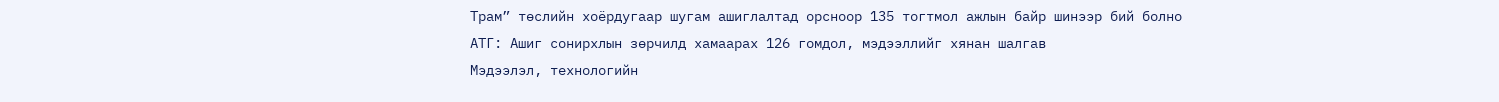Трам” төслийн хоёрдугаар шугам ашиглалтад орсноор 135 тогтмол ажлын байр шинээр бий болно
АТГ: Ашиг сонирхлын зөрчилд хамаарах 126 гомдол, мэдээллийг хянан шалгав
Мэдээлэл, технологийн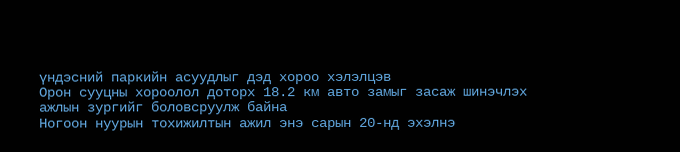үндэсний паркийн асуудлыг дэд хороо хэлэлцэв
Орон сууцны хороолол доторх 18.2 км авто замыг засаж шинэчлэх ажлын зургийг боловсруулж байна
Ногоон нуурын тохижилтын ажил энэ сарын 20-нд эхэлнэ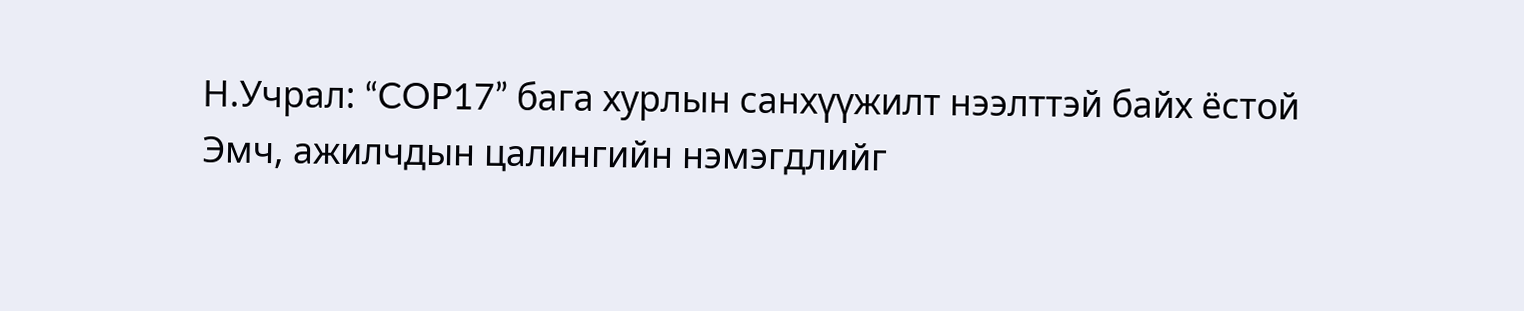Н.Учрал: “COP17” бага хурлын санхүүжилт нээлттэй байх ёстой
Эмч, ажилчдын цалингийн нэмэгдлийг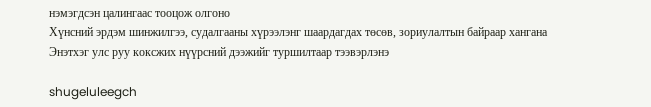нэмэгдсэн цалингаас тооцож олгоно
Хүнсний эрдэм шинжилгээ, судалгааны хүрээлэнг шаардагдах төсөв, зориулалтын байраар хангана
Энэтхэг улс руу коксжих нүүрсний дээжийг туршилтаар тээвэрлэнэ

shugeluleegch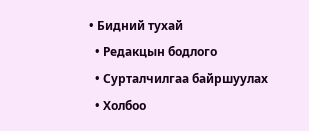• Бидний тухай
  • Редакцын бодлого
  • Сурталчилгаа байршуулах
  • Холбоо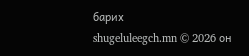барих
shugeluleegch.mn © 2026 он